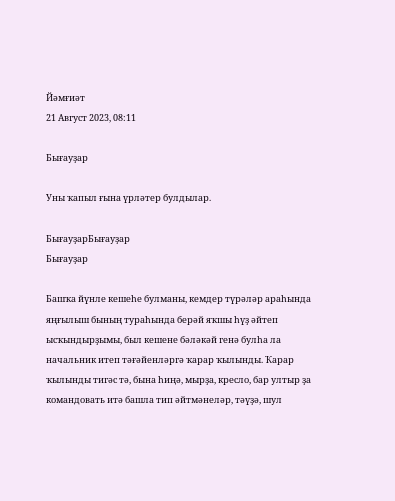Йәмғиәт
21 Август 2023, 08:11

Бығауҙар

Уны ҡапыл ғына үрләтер булдылар.

БығауҙарБығауҙар
Бығауҙар

Башҡа йүнле кешеһе булманы, кемдер түрәләр араһында яңғылыш бының тураһында берәй яҡшы һүҙ әйтеп ысҡындырҙымы, был кешене бәләкәй генә булһа ла начальник итеп тәғәйенләргә ҡарар ҡылынды. Ҡарар ҡылынды тигәс тә, бына һиңә, мырҙа, кресло, бар ултыр ҙа командовать итә башла тип әйтмәнеләр, тәүҙә, шул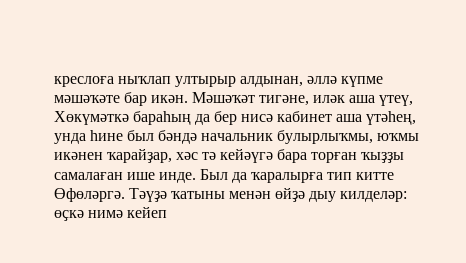креслоға ныҡлап ултырыр алдынан, әллә күпме мәшәҡәте бар икән. Мәшәҡәт тигәне, иләк аша үтеү, Хөкүмәткә бараһың да бер нисә кабинет аша үтәһең, унда һине был бәндә начальник булырлыҡмы, юҡмы икәнен ҡарайҙар, хәс тә кейәүгә бара торған ҡыҙҙы самалаған ише инде. Был да ҡаралырға тип китте Өфөләргә. Тәүҙә ҡатыны менән өйҙә дыу килделәр: өҫкә нимә кейеп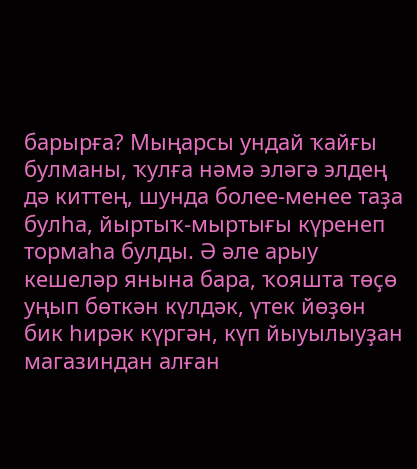барырға? Мыңарсы ундай ҡайғы булманы, ҡулға нәмә эләгә элдең дә киттең, шунда более-менее таҙа булһа, йыртыҡ-мыртығы күренеп тормаһа булды. Ә әле арыу кешеләр янына бара, ҡояшта төҫө уңып бөткән күлдәк, үтек йөҙөн бик һирәк күргән, күп йыуылыуҙан магазиндан алған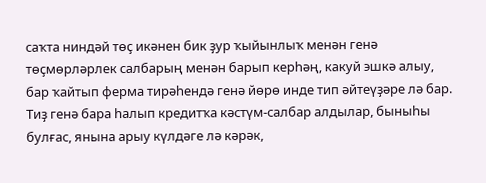саҡта ниндәй төҫ икәнен бик ҙур ҡыйынлыҡ менән генә төҫмөрләрлек салбарың менән барып керһәң, какуй эшкә алыу, бар ҡайтып ферма тирәһендә генә йөрө инде тип әйтеүҙәре лә бар. Тиҙ генә бара һалып кредитҡа кәстүм-салбар алдылар, быныһы булғас, янына арыу күлдәге лә кәрәк,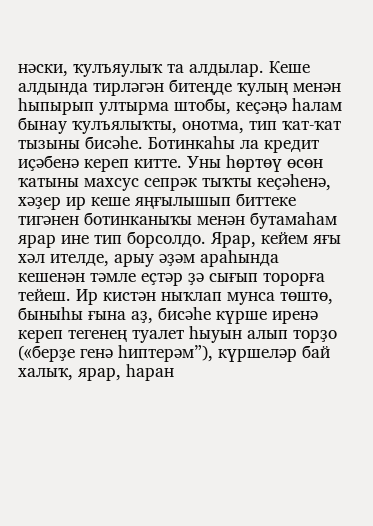нәски, ҡулъяулыҡ та алдылар. Кеше алдында тирләгән битеңде ҡулың менән һыпырып ултырма штобы, кеҫәңә һалам бынау ҡулъялыҡты, онотма, тип ҡат-ҡат тызыны бисәһе. Ботинкаһы ла кредит иҫәбенә кереп китте. Уны һөртөү өсөн ҡатыны махсус сепрәк тыҡты кеҫәһенә, хәҙер ир кеше яңғылышып биттеке тигәнен ботинканыҡы менән бутамаһам ярар ине тип борсолдо. Ярар, кейем яғы хәл ителде, арыу әҙәм араһында кешенән тәмле еҫтәр ҙә сығып торорға тейеш. Ир кистән ныҡлап мунса төштө, быныһы ғына аҙ, бисәһе күрше иренә кереп тегенең туалет һыуын алып торҙо («берҙе генә һиптерәм”), күршеләр бай халыҡ, ярар, һаран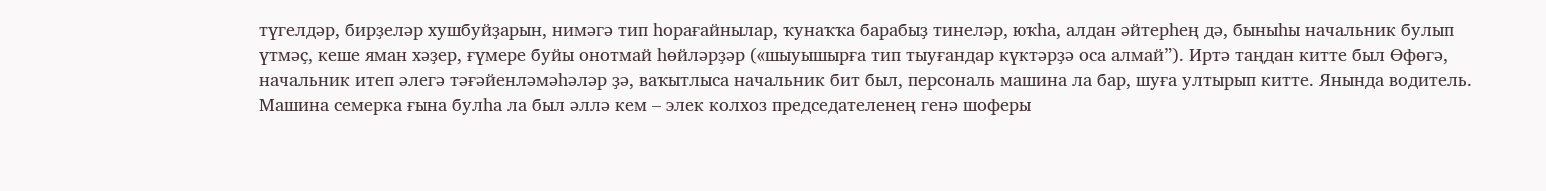түгелдәр, бирҙеләр хушбуйҙарын, нимәгә тип һорағайнылар, ҡунаҡҡа барабыҙ тинеләр, юҡһа, алдан әйтерһең дә, быныһы начальник булып үтмәҫ, кеше яман хәҙер, ғүмере буйы онотмай һөйләрҙәр («шыуышырға тип тыуғандар күктәрҙә оса алмай”). Иртә таңдан китте был Өфөгә, начальник итеп әлегә тәғәйенләмәһәләр ҙә, ваҡытлыса начальник бит был, персональ машина ла бар, шуға ултырып китте. Янында водитель. Машина семерка ғына булһа ла был әллә кем – элек колхоз председателенең генә шоферы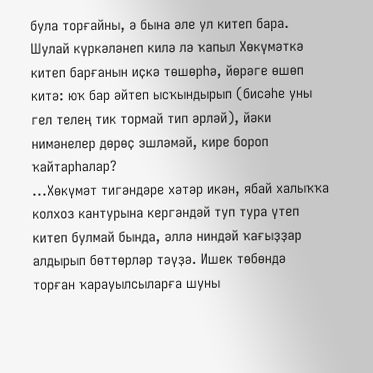була торғайны, ә бына әле ул китеп бара. Шулай күркәләнеп килә лә ҡапыл Хөкүмәткә китеп барғанын иҫкә төшөрһә, йөрәге өшөп китә: юҡ бар әйтеп ысҡындырып (бисәһе уны гел телең тик тормай тип әрләй), йәки нимәнелер дөрөҫ эшләмәй, кире бороп ҡайтарһалар?
...Хөкүмәт тигәндәре хәтәр икән, ябай халыҡҡа колхоз кантурына кергәндәй туп тура үтеп китеп булмай бында, әллә ниндәй ҡағыҙҙар алдырып бөттөрләр тәүҙә. Ишек төбөндә торған ҡарауылсыларға шуны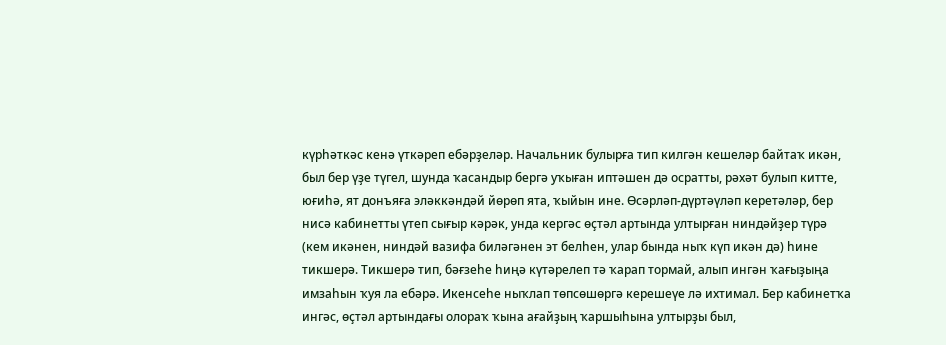күрһәткәс кенә үткәреп ебәрҙеләр. Начальник булырға тип килгән кешеләр байтаҡ икән, был бер үҙе түгел, шунда ҡасандыр бергә уҡыған иптәшен дә осратты, рәхәт булып китте, юғиһә, ят донъяға эләккәндәй йөрөп ята, ҡыйын ине. Өсәрләп-дүртәүләп керетәләр, бер нисә кабинетты үтеп сығыр кәрәк, унда кергәс өҫтәл артында ултырған ниндәйҙер түрә (кем икәнен, ниндәй вазифа биләгәнен эт белһен, улар бында ныҡ күп икән дә) һине тикшерә. Тикшерә тип, бәғзеһе һиңә күтәрелеп тә ҡарап тормай, алып ингән ҡағыҙыңа имзаһын ҡуя ла ебәрә. Икенсеһе ныҡлап төпсөшөргә керешеүе лә ихтимал. Бер кабинетҡа ингәс, өҫтәл артындағы олораҡ ҡына ағайҙың ҡаршыһына ултырҙы был,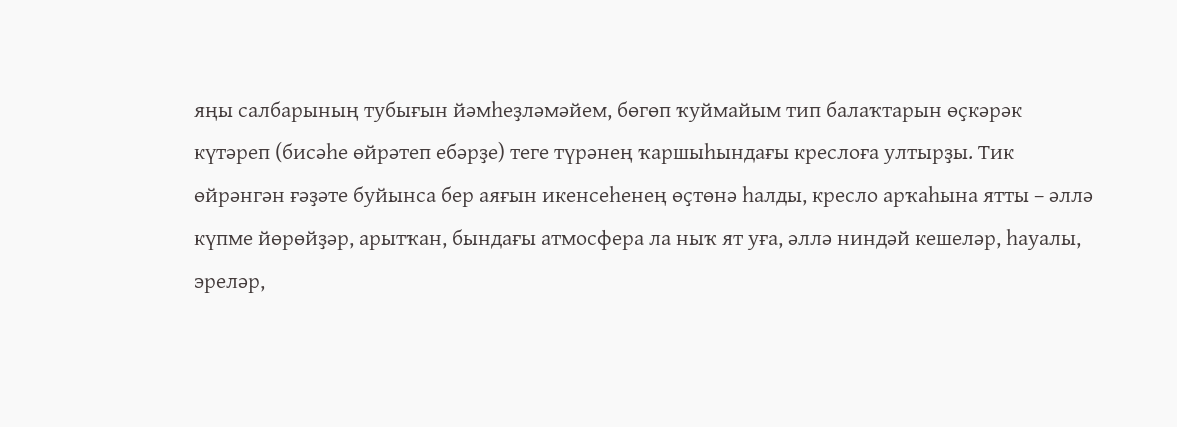яңы салбарының тубығын йәмһеҙләмәйем, бөгөп ҡуймайым тип балаҡтарын өҫкәрәк күтәреп (бисәһе өйрәтеп ебәрҙе) теге түрәнең ҡаршыһындағы креслоға ултырҙы. Тик өйрәнгән ғәҙәте буйынса бер аяғын икенсеһенең өҫтөнә һалды, кресло арҡаһына ятты – әллә күпме йөрөйҙәр, арытҡан, бындағы атмосфера ла ныҡ ят уға, әллә ниндәй кешеләр, һауалы, эреләр,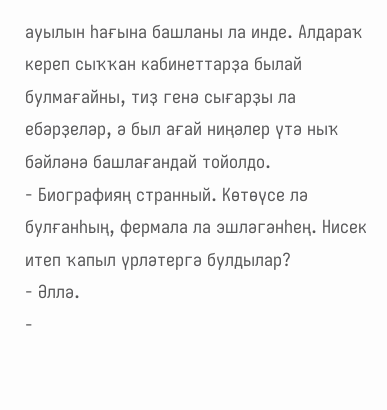ауылын һағына башланы ла инде. Алдараҡ кереп сыҡҡан кабинеттарҙа былай булмағайны, тиҙ генә сығарҙы ла ебәрҙеләр, ә был ағай ниңәлер үтә ныҡ бәйләнә башлағандай тойолдо.
- Биографияң странный. Көтөүсе лә булғанһың, фермала ла эшләгәнһең. Нисек итеп ҡапыл үрләтергә булдылар?
- Әллә.
-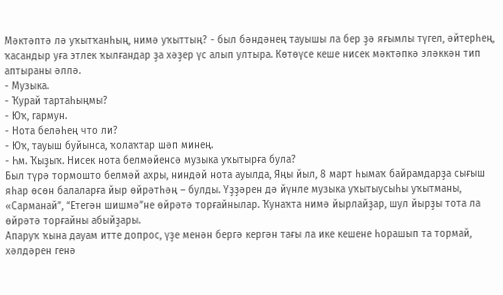Мәктәптә лә уҡытҡанһың, нимә уҡыттың? - был бәндәнең тауышы ла бер ҙә яғымлы түгел, әйтерһең, ҡасандыр уға этлек ҡылғандар ҙа хәҙер үс алып ултыра. Көтөүсе кеше нисек мәктәпкә эләккән тип аптыраны әллә.
- Музыка.
- Ҡурай тартаһыңмы?
- Юҡ, гармун.
- Нота беләһең что ли?
- Юҡ, тауыш буйынса, ҡолаҡтар шәп минең.
- Һм. Ҡыҙыҡ. Нисек нота белмәйенсә музыка уҡытырға була?
Был түрә тормошто белмәй ахры, ниндәй нота ауылда, Яңы йыл, 8 март һымаҡ байрамдарҙа сығыш яһар өсөн балаларға йыр өйрәтһәң – булды. Үҙҙәрен дә йүнле музыка уҡытыусыһы уҡытманы, «Сарманай”, “Етегән шишмә”не өйрәтә торғайнылар. Ҡунаҡта нимә йырлайҙар, шул йырҙы тота ла өйрәтә торғайны абыйҙары.
Апаруҡ ҡына дауам итте допрос, үҙе менән бергә кергән тағы ла ике кешене һорашып та тормай, хәлдәрен генә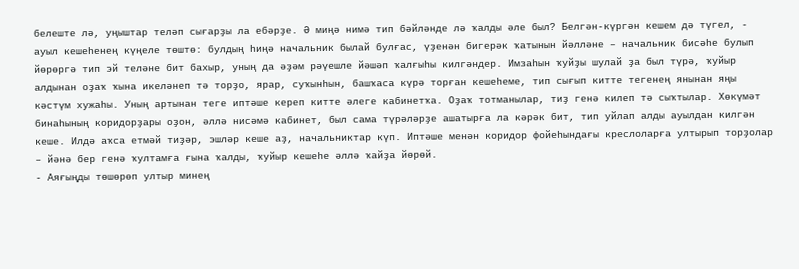белеште лә, уңыштар теләп сығарҙы ла ебәрҙе. Ә миңә нимә тип бәйләнде лә ҡалды әле был? Белгән-күргән кешем дә түгел, - ауыл кешеһенең күңеле төштө: булдың һиңә начальник былай булғас, үҙенән бигерәк ҡатынын йәлләне – начальник бисәһе булып йөрөргә тип эй теләне бит бахыр, уның да әҙәм рәүешле йәшәп ҡалғыһы килгәндер. Имзаһын ҡуйҙы шулай ҙа был түрә, ҡуйыр алдынан оҙаҡ ҡына икеләнеп тә торҙо, ярар, суҡынһын, башҡаса күрә торған кешеһеме, тип сығып китте тегенең янынан яңы кәстүм хужаһы. Уның артынан теге иптәше кереп китте әлеге кабинетҡа. Оҙаҡ тотманылар, тиҙ генә килеп тә сыҡтылар. Хөкүмәт бинаһының коридорҙары оҙон, әллә нисәмә кабинет, был сама түрәләрҙе ашатырға ла кәрәк бит, тип уйлап алды ауылдан килгән кеше. Илдә аҡса етмәй тиҙәр, эшләр кеше аҙ, начальниктар күп. Иптәше менән коридор фойеһындағы креслоларға ултырып торҙолар – йәнә бер генә ҡултамға ғына ҡалды, ҡуйыр кешеһе әллә ҡайҙа йөрөй.
- Аяғыңды төшөрөп ултыр минең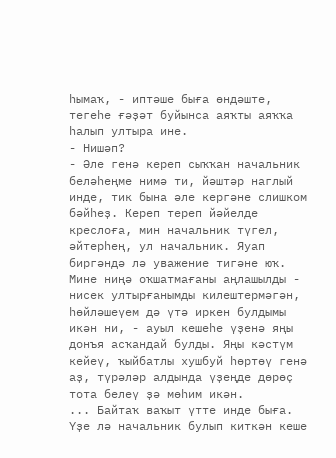һымаҡ, - иптәше быға өндәште, тегеһе ғәҙәт буйынса аяҡты аяҡҡа һалып ултыра ине.
- Нишәп?
- Әле генә кереп сыҡҡан начальник беләһеңме нимә ти, йәштәр наглый инде, тик бына әле кергәне слишком бәйһеҙ. Кереп тереп йәйелде креслоға, мин начальник түгел, әйтерһең, ул начальник. Яуап биргәндә лә уважение тигәне юҡ.
Мине ниңә оҡшатмағаны аңлашылды - нисек ултырғанымды килештермәгән, һөйләшеүем дә үтә иркен булдымы икән ни, - ауыл кешеһе үҙенә яңы донъя асҡандай булды. Яңы кәстүм кейеү, ҡыйбатлы хушбуй һөртөү генә аҙ, түрәләр алдында үҙеңде дөрөҫ тота белеү ҙә мөһим икән.
... Байтаҡ ваҡыт үтте инде быға. Үҙе лә начальник булып киткән кеше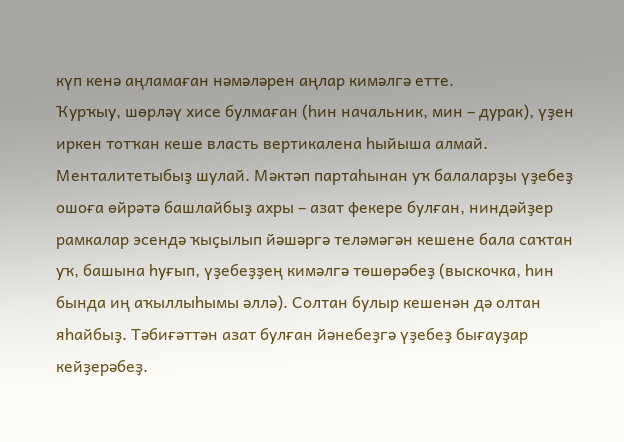күп кенә аңламаған нәмәләрен аңлар кимәлгә етте.
Ҡурҡыу, шөрләү хисе булмаған (һин начальник, мин – дурак), үҙен иркен тотҡан кеше власть вертикалена һыйыша алмай. Менталитетыбыҙ шулай. Мәктәп партаһынан уҡ балаларҙы үҙебеҙ ошоға өйрәтә башлайбыҙ ахры – азат фекере булған, ниндәйҙер рамкалар эсендә ҡыҫылып йәшәргә теләмәгән кешене бала саҡтан уҡ, башына һуғып, үҙебеҙҙең кимәлгә төшөрәбеҙ (выскочка, һин бында иң аҡыллыһымы әллә). Солтан булыр кешенән дә олтан яһайбыҙ. Тәбиғәттән азат булған йәнебеҙгә үҙебеҙ бығауҙар кейҙерәбеҙ.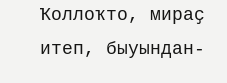Ҡоллоҡто, мираҫ итеп, быуындан-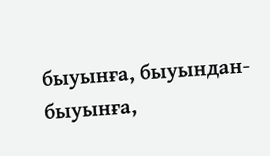быуынға, быуындан-быуынға,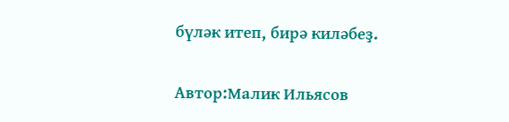бүләк итеп, бирә киләбеҙ.

Автор:Малик Ильясов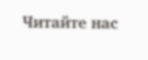Читайте нас